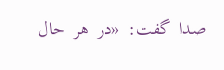صدا  گفت:  «در  هر  حال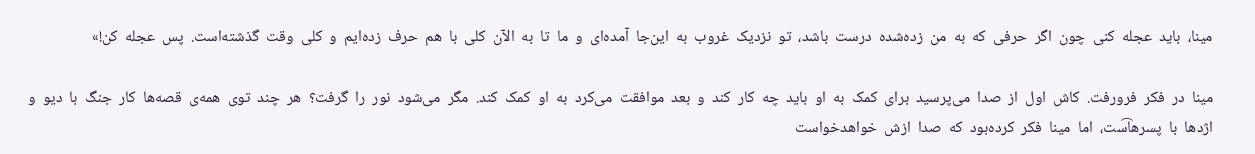مينا،  بايد  عجله  کنی  چون  اگر  حرفی  که  به  من  زده‌شده  درست  باشد،  تو  نزديک  غروب  به  اين‌جا  آمده‌ای  و  ما  تا  به  الآن  کلی  با  هم  حرف  زده‌ايم  و  کلی  وقت  گذشته‌است.  پس  عجله  کن!»

مينا  در  فکر  فرورفت.  کاش  اول  از  صدا  می‌پرسيد  برای  کمک  به  او  بايد  چه  کار  کند  و  بعد  موافقت  می‌کرد  به  او  کمک  کند.  مگر  می‌شود  نور  را  گرفت؟  هر  چند  توی  همه‌ی  قصه‌ها  کار  جنگ  با  ديو  و  اژدها  با  پسرها⁀ست،  اما  مينا  فکر  کرده‌بود  که  صدا  ازش  خواهد‌خواست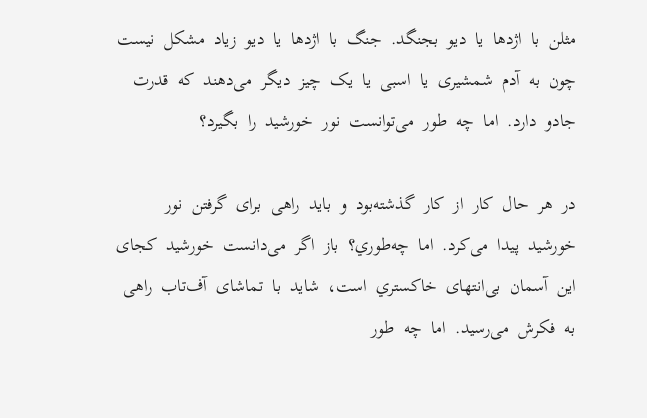مثلن  با  اژدها  يا  ديو  بجنگد.  جنگ  با  اژدها  يا  ديو  زياد  مشکل  نيست  چون  به  آدم  شمشيری  يا  اسبی  يا  يک  چيز  ديگر  می‌دهند  که  قدرت  جادو  دارد.  اما  چه  طور  می‌توانست  نور  خورشيد  را  بگيرد؟

در  هر  حال  کار  از  کار  گذشته‌بود  و  بايد  راهی  برای  گرفتن  نور  خورشيد  پيدا  می‌کرد.  اما  چه‌طوري؟  باز  اگر  می‌دانست  خورشيد  کجای  اين  آسمان  بی‌انتهای  خاکستري  است،  شايد  با  تماشای  آف‌تاب  راهی  به  فکرش  می‌رسيد.  اما  چه  طور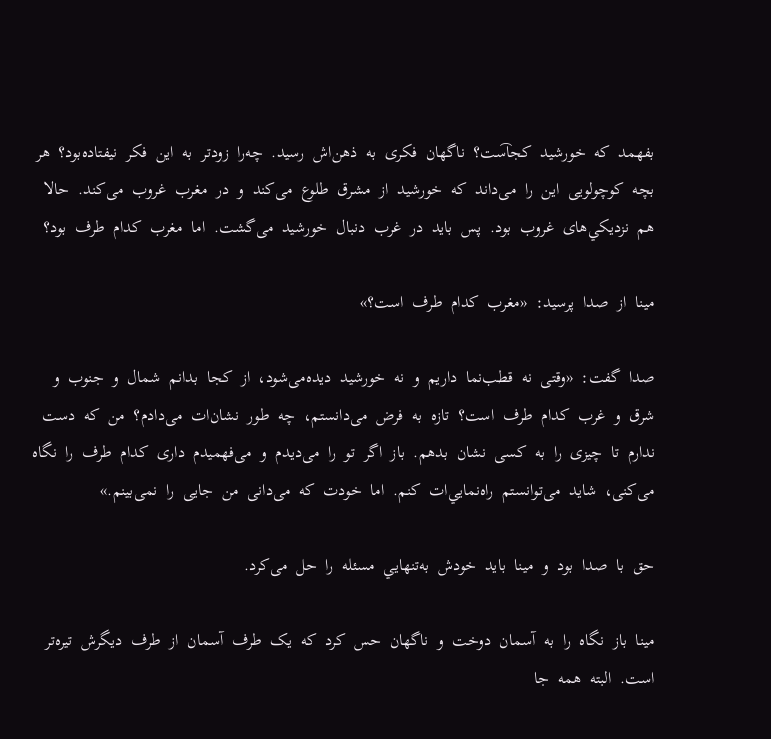بفهمد  که  خورشيد  کجا⁀ست؟  ناگهان  فکری  به  ذهن‌اش  رسيد.  چه‌را  زودتر  به  اين  فکر  نيفتاده‌بود؟  هر  بچه  کوچولويی  اين  را  می‌داند  که  خورشيد  از  مشرق  طلوع  می‌کند  و  در  مغرب  غروب  می‌کند.  حالا  هم  نزديکي‌های  غروب  بود.  پس  بايد  در  غرب  دنبال  خورشيد  می‌گشت.  اما  مغرب  کدام  طرف  بود؟

مينا  از  صدا  پرسيد:  «مغرب  کدام  طرف  است؟»

صدا  گفت:  «وقتی  نه  قطب‌نما  داريم  و  نه  خورشيد  ديده‌می‌شود،  از  کجا  بدانم  شمال  و  جنوب  و  شرق  و  غرب  کدام  طرف  است؟  تازه  به  فرض  می‌دانستم،  چه  طور  نشان‌ات  می‌دادم؟  من  که  دست  ندارم  تا  چيزی  را  به  کسی  نشان  بدهم.  باز  اگر  تو  را  می‌ديدم  و  می‌فهميدم  داری  کدام  طرف  را  نگاه  می‌کنی،  شايد  می‌توانستم  راه‌نمايي‌ات  کنم.  اما  خودت  که  می‌دانی  من  جايی  را  نمی‌بينم.»

حق  با  صدا  بود  و  مينا  بايد  خودش  به‌تنهايي  مسئله  را  حل  می‌کرد.

مينا  باز  نگاه  را  به  آسمان  دوخت  و  ناگهان  حس  کرد  که  يک  طرف  آسمان  از  طرف  ديگرش  تيره‌تر  است.  البته  همه  جا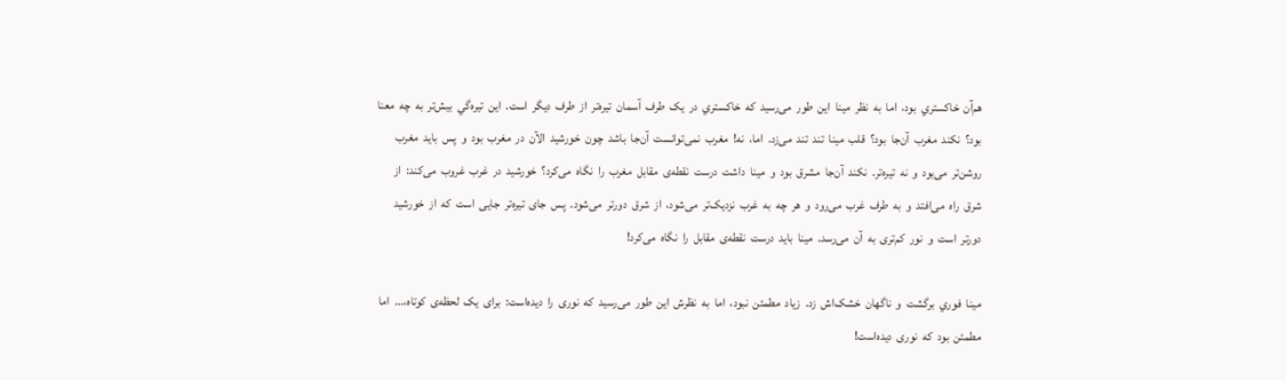هم‌آن  خاکستري  بود،  اما  به  نظر  مينا  اين  طور  می‌رسيد  که  خاکستري  در  يک  طرف  آسمان  تيره‌تر  از  طرف  ديگر  است.  اين  تيره‌گي  بيش‌تر  به  چه  معنا  بود؟  نکند  مغرب  آن‌جا  بود؟  قلب  مينا  تند  تند  می‌زد.  اما،  نه!  مغرب  نمی‌توانست  آن‌جا  باشد  چون  خورشيد  الآن  در  مغرب  بود  و  پس  بايد  مغرب  روشن‌تر  می‌بود  و  نه  تيره‌تر.  نکند  آن‌جا  مشرق  بود  و  مينا  داشت  درست  نقطه‌ی  مقابل  مغرب  را  نگاه  می‌کرد؟  خورشيد  در  غرب  غروب  می‌کند:  از  شرق  راه  می‌افتد  و  به  طرف  غرب  می‌رود  و  هر  چه  به  غرب  نزديک‌تر  می‌شود،  از  شرق  دورتر  می‌شود.  پس  جای  تيره‌تر  جايی  است  که  از  خورشيد  دورتر  است  و  نور  کم‌تری  به  آن  می‌رسد.  مينا  بايد  درست  نقطه‌ی  مقابل  را  نگاه  می‌کرد!

مينا  فوري  برگشت  و  ناگهان  خشک‌اش  زد.  زياد  مطمئن  نبود،  اما  به  نظرش  اين  طور  می‌رسيد  که  نوری  را  ديده‌است:  برای  يک  لحظه‌ی  کوتاه،...  اما  مطمئن  بود  که  نوری  ديده‌است!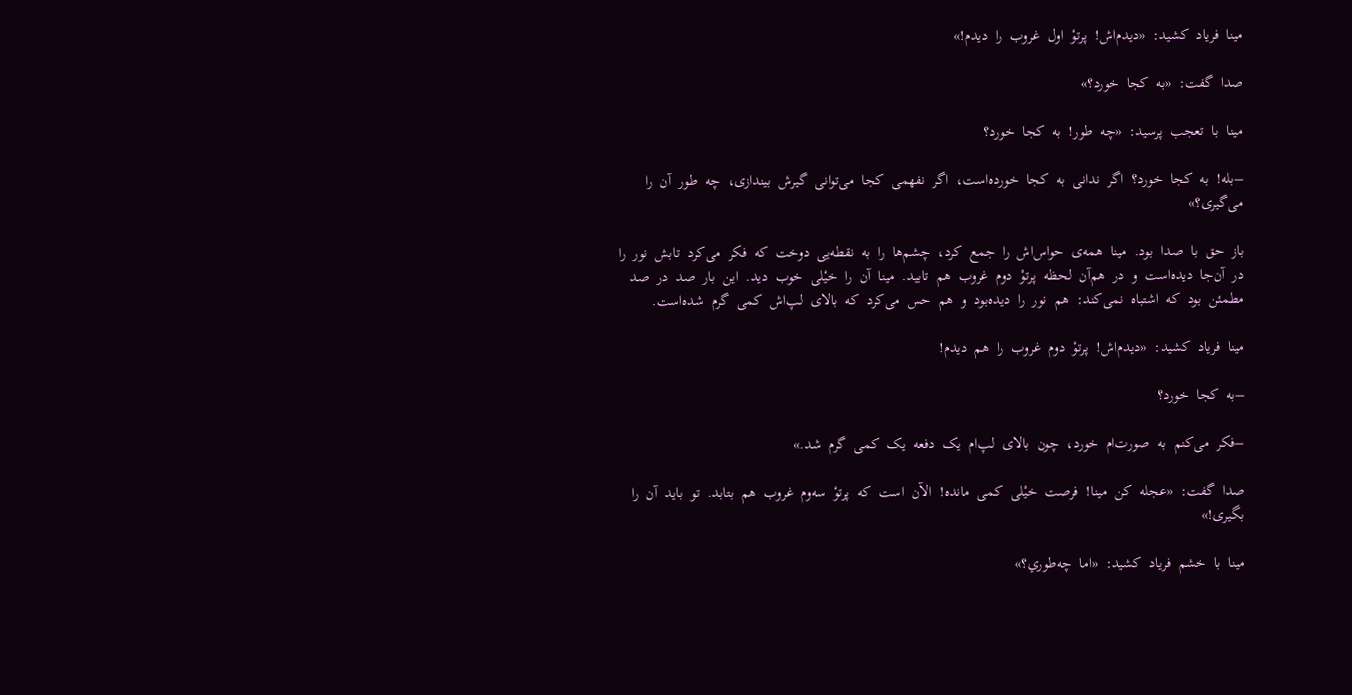مينا  فرياد  کشيد:  «ديدم‌اش!  پرتوْ  اول  غروب  را  ديدم!»

صدا  گفت:  «به  کجا  خورد؟»

مينا  با  تعجب  پرسيد:  «چه  طور!  به  کجا  خورد؟

–بله!  به  کجا  خورد؟  اگر  ندانی  به  کجا  خورده‌است،  اگر  نفهمی  کجا  می‌توانی  گيرش  بيندازی،  چه  طور  آن  را  می‌گيری؟»

باز  حق  با  صدا  بود.  مينا  همه‌ی  حواس‌اش  را  جمع  کرد،  چشم‌ها  را  به  نقطه‌يی  دوخت  که  فکر  می‌کرد  تابش  نور  را  در  آن‌جا  ديده‌است  و  در  هم‌آن  لحظه  پرتوْ  دوم  غروب  هم  تابيد.  مينا  آن  را  خيْلی  خوب  ديد.  اين  بار  صد  در  صد  مطمئن  بود  که  اشتباه  نمی‌کند:  هم  نور  را  ديده‌بود  و  هم  حس  می‌کرد  که  بالای  لپ‌اش  کمی  گرم  شده‌است.

مينا  فرياد  کشيد:  «ديدم‌اش!  پرتوْ  دوم  غروب  را  هم  ديدم!

–به  کجا  خورد؟

–فکر  می‌کنم  به  صورت‌ام  خورد،  چون  بالای  لپ‌ام  يک  دفعه  يک  کمی  گرم  شد.»

صدا  گفت:  «عجله  کن  مينا!  فرصت  خيْلی  کمی  مانده!  الآن  است  که  پرتوْ  سه‌وم  غروب  هم  بتابد.  تو  بايد  آن  را  بگيری!»

مينا  با  خشم  فرياد  کشيد:  «اما  چه‌طوري؟»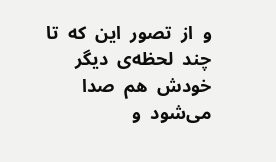و  از  تصور  اين  که  تا  چند  لحظه‌ی  ديگر  خودش  هم  صدا  می‌شود  و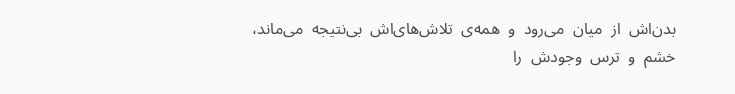بدن‌اش  از  ميان  می‌رود  و  همه‌ی  تلاش‌های‌اش  بی‌نتيجه  می‌ماند،  خشم  و  ترس  وجودش  را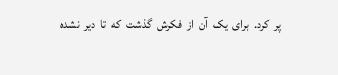پر  کرد.  برای  يک  آن  از  فکرش  گذشت  که  تا  دير  نشده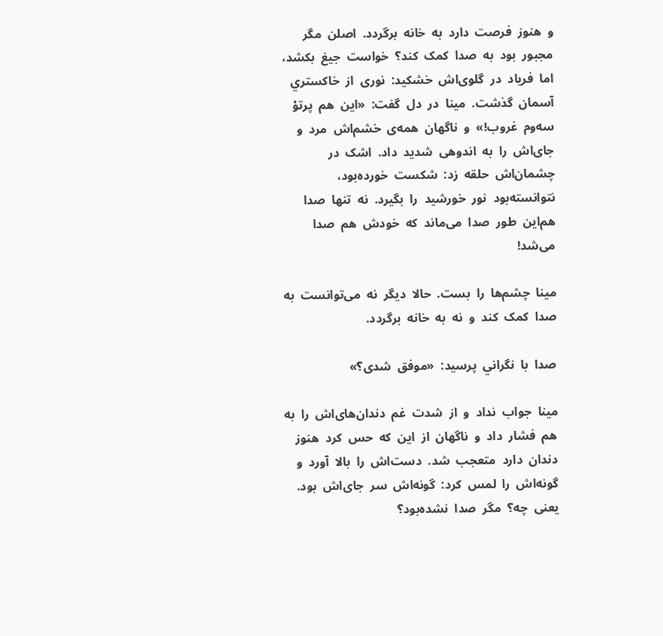و  هنوز  فرصت  دارد  به  خانه  برگردد.  اصلن  مگر  مجبور  بود  به  صدا  کمک  کند؟  خواست  جيغ  بکشد،  اما  فرياد  در  گلوی‌اش  خشکيد:  نوری  از  خاکستري  آسمان  گذشت.  مينا  در  دل  گفت:  «اين  هم  پرتوْ  سه‌وم  غروب!»  و  ناگهان  همه‌ی  خشم‌اش  مرد  و  جای‌اش  را  به  اندوهی  شديد  داد.  اشک  در  چشمان‌اش  حلقه  زد:  شکست  خورده‌بود،  نتوانسته‌بود  نور  خورشيد  را  بگيرد.  نه  تنها  صدا  هم‌اين  طور  صدا  می‌ماند  که  خودش  هم  صدا  می‌شد!

مينا  چشم‌ها  را  بست.  حالا  ديگر  نه  می‌توانست  به  صدا  کمک  کند  و  نه  به  خانه  برگردد.

صدا  با  نگراني  پرسيد:  «موفق  شدی؟»

مينا  جواب  نداد  و  از  شدت  غم  دندان‌های‌اش  را  به  هم  فشار  داد  و  ناگهان  از  اين  که  حس  کرد  هنوز  دندان  دارد  متعجب  شد.  دست‌اش  را  بالا  آورد  و  گونه‌اش  را  لمس  کرد:  گونه‌اش  سر  جای‌اش  بود.  يعنی  چه؟  مگر  صدا  نشده‌بود؟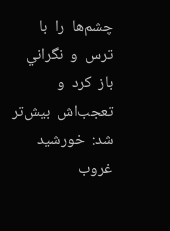چشم‌ها  را  با  ترس  و  نگراني  باز  کرد  و  تعجب‌اش  بيش‌تر  شد:  خورشيد  غروب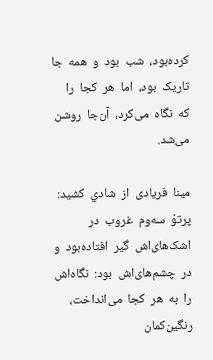کرده‌بود،  شب  بود  و  همه  جا  تاريک  بود،  اما  هر  کجا  را  که  نگاه  می‌کرد،  آن‌جا  روشن  می‌شد.

مينا  فريادی  از  شادي  کشيد:  پرتوْ  سه‌وم  غروب  در  اشک‌های‌اش  گير  افتاده‌بود  و  در  چشم‌های‌اش  بود:  نگاه‌اش  را  به  هر  کجا  می‌انداخت،  رنگين‌کمان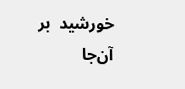خورشيد  بر  آن‌جا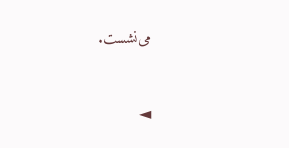می‌نشست.



◄